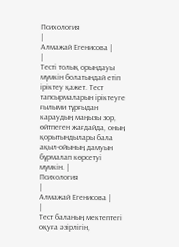Психология
|
Алмажай Егенисова |
|
Тесті толық орындауы мүмкін болатындай етіп іріктеу қажет. Тест тапсырмаларын іріктеуге ғылыми тұрғыдан караудың маңызы зор, өйтпеген жағдайда, оның қорытындылары бала ақыл-ойының дамуын бұрмалап көрсетуі мүмкін. |
Психология
|
Алмажай Егенисова |
|
Тест баланың мектептегі оқуға әзірлігін,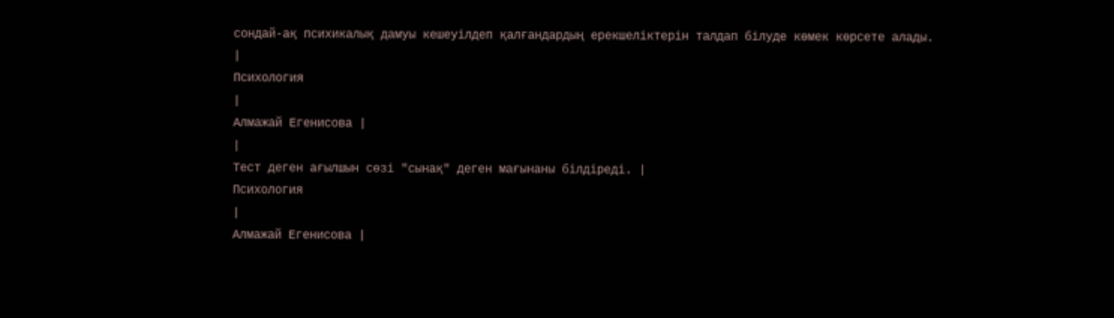сондай-ақ психикалық дамуы кешеуілдеп қалғандардың ерекшеліктерін талдап білуде көмек көрсете алады. |
Психология
|
Алмажай Егенисова |
|
Тест деген ағылшын сөзі "сынақ" деген мағынаны білдіреді. |
Психология
|
Алмажай Егенисова |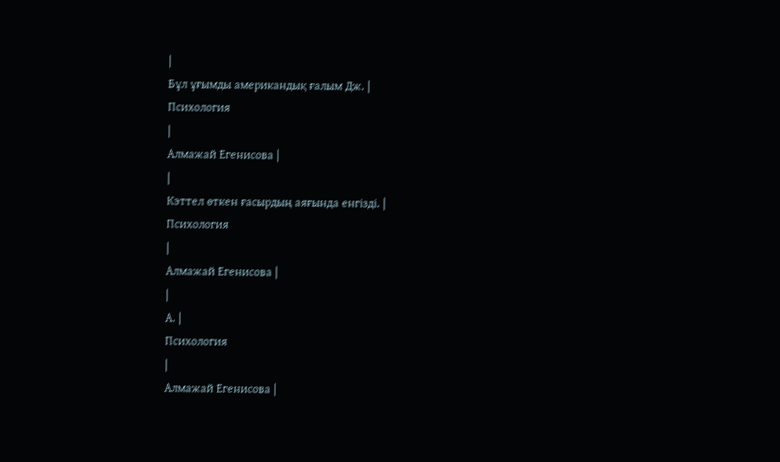|
Бұл ұғымды американдық ғалым Дж. |
Психология
|
Алмажай Егенисова |
|
Кэттел өткен ғасырдың аяғында енгізді. |
Психология
|
Алмажай Егенисова |
|
А. |
Психология
|
Алмажай Егенисова |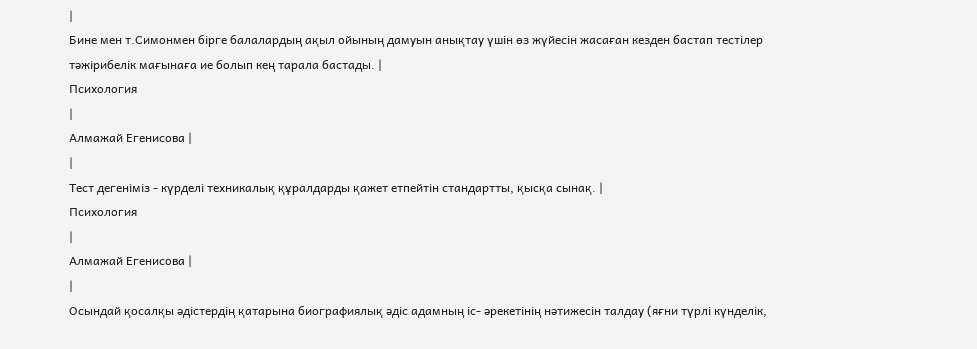|
Бине мен т.Симонмен бірге балалардың ақыл ойының дамуын анықтау үшін өз жүйесін жасаған кезден бастап тестілер тәжірибелік мағынаға ие болып кең тарала бастады. |
Психология
|
Алмажай Егенисова |
|
Тест дегеніміз - күрделі техникалық құралдарды қажет етпейтін стандартты, қысқа сынақ. |
Психология
|
Алмажай Егенисова |
|
Осындай қосалқы әдістердің қатарына биографиялық әдіс адамның іс- әрекетінің нәтижесін талдау (яғни түрлі күнделік,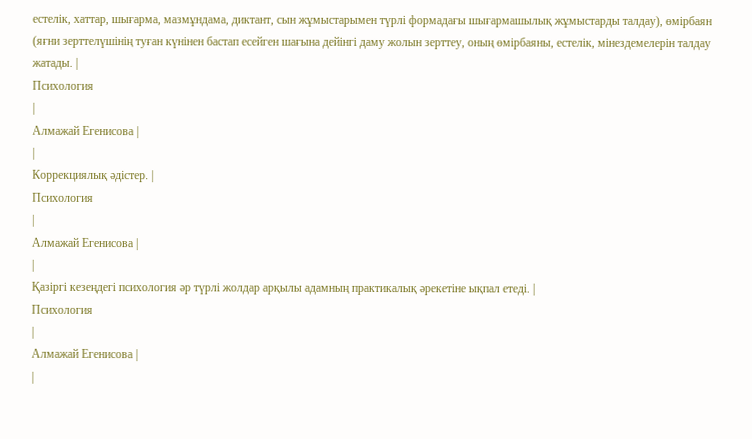естелік, хаттар, шығарма, мазмұндама, диктант, сын жұмыстарымен түрлі формадағы шығармашылық жұмыстарды талдау), өмірбаян (яғни зерттелүшінің туған күнінен бастап есейген шағына дейінгі даму жолын зерттеу, оның өмірбаяны, естелік, мінездемелерін талдау жатады. |
Психология
|
Алмажай Егенисова |
|
Коррекциялық әдістер. |
Психология
|
Алмажай Егенисова |
|
Қазіргі кезеңдегі психология әр түрлі жолдар арқылы адамның практикалық әрекетіне ықпал етеді. |
Психология
|
Алмажай Егенисова |
|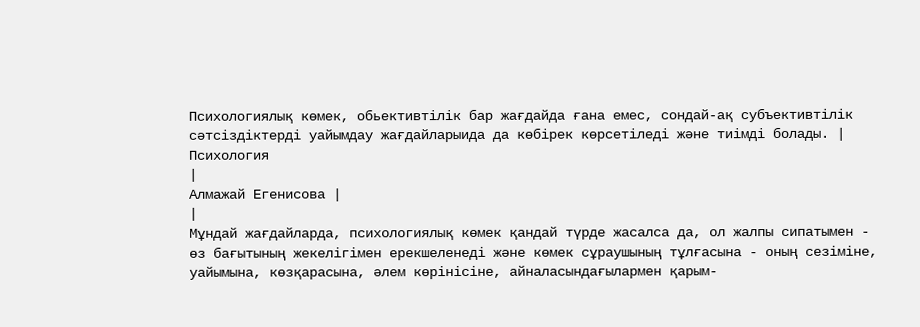Психологиялық көмек, обьективтілік бар жағдайда ғана емеc, сондай-ақ субъективтілік сәтсіздіктерді уайымдау жағдайларыида да көбірек көрсетіледі және тиімді болады. |
Психология
|
Алмажай Егенисова |
|
Мұндай жағдайларда, психологиялық көмек қандай түрде жасалса да, ол жалпы сипатымен - өз бағытының жекелігімен ерекшеленеді және көмек сұраушының тұлғасына - оның сезіміне, уайымына, көзқарасына, әлем көрінісіне, айналасындағылармен қарым-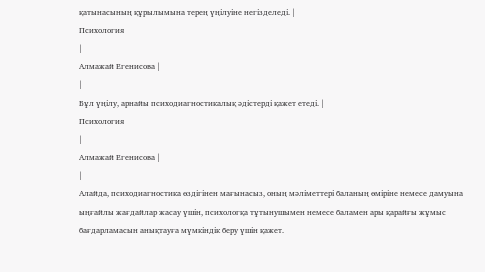қатынасының құрылымына терең үңілуіне негізделеді. |
Психология
|
Алмажай Егенисова |
|
Бұл үңілу, арнайы психодиагностикалық әдістерді қажет етеді. |
Психология
|
Алмажай Егенисова |
|
Алайда, психодиагностика өздігінен мағынасыз, оның мәліметтері баланың өміріне немесе дамуына ыңғайлы жағдайлар жасау үшін, психологқа тұтынушымен немесе баламен ары қарайғы жұмыс бағдарламасын анықтауға мүмкіндік беру үшін қажет.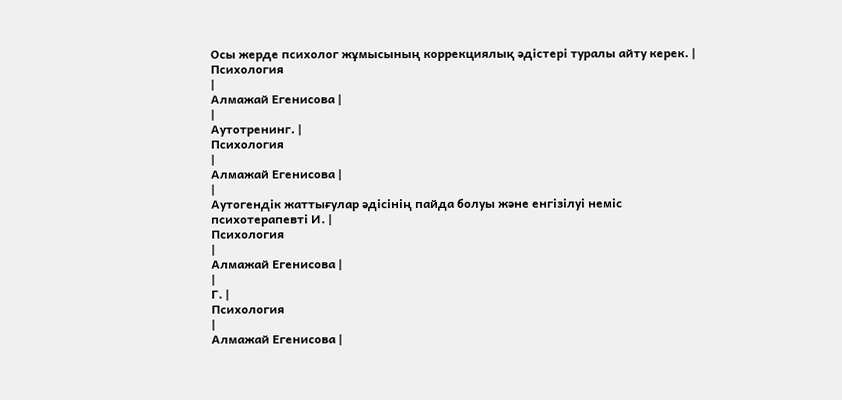Осы жерде психолог жұмысының коррекциялық әдістері туралы айту керек. |
Психология
|
Алмажай Егенисова |
|
Аутотренинг. |
Психология
|
Алмажай Егенисова |
|
Аутогендік жаттығулар әдісінің пайда болуы және енгізілуі неміс психотерапевті И. |
Психология
|
Алмажай Егенисова |
|
Г. |
Психология
|
Алмажай Егенисова |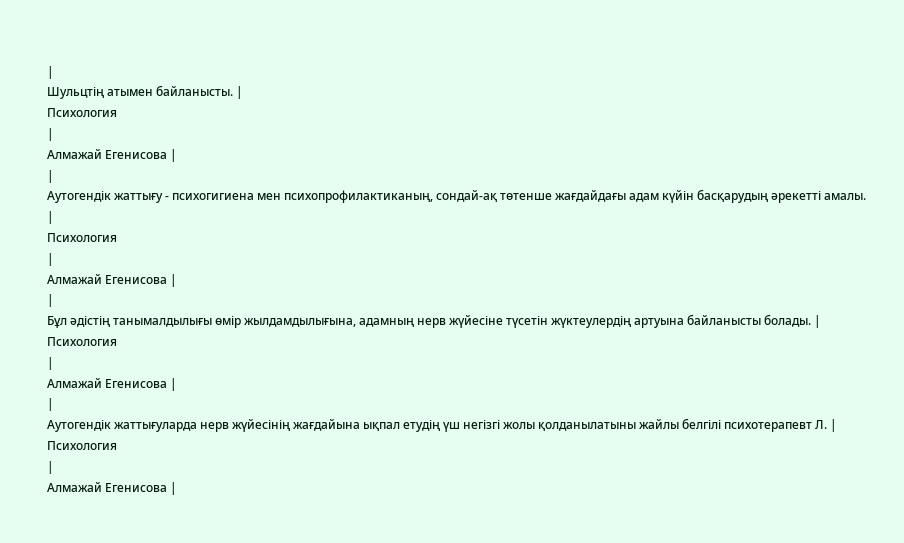|
Шульцтің атымен байланысты. |
Психология
|
Алмажай Егенисова |
|
Аутогендік жаттығу - психогигиена мен психопрофилактиканың, сондай-ақ төтенше жағдайдағы адам күйін басқарудың әрекетті амалы. |
Психология
|
Алмажай Егенисова |
|
Бұл әдістің танымалдылығы өмір жылдамдылығына, адамның нерв жүйесіне түсетін жүктеулердің артуына байланысты болады. |
Психология
|
Алмажай Егенисова |
|
Аутогендік жаттығуларда нерв жүйесінің жағдайына ықпал етудің үш негізгі жолы қолданылатыны жайлы белгілі психотерапевт Л. |
Психология
|
Алмажай Егенисова |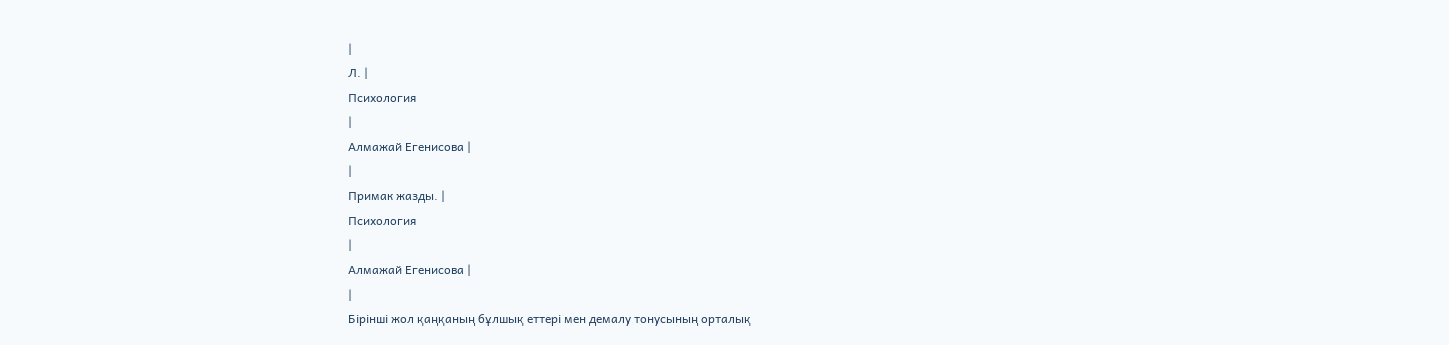|
Л. |
Психология
|
Алмажай Егенисова |
|
Примак жазды. |
Психология
|
Алмажай Егенисова |
|
Бірінші жол қаңқаның бұлшық еттері мен демалу тонусының орталық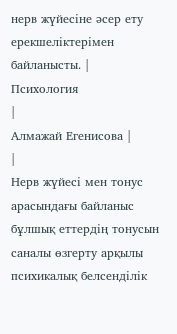нерв жүйесіне әсер ету ерекшеліктерімен байланысты. |
Психология
|
Алмажай Егенисова |
|
Нерв жүйесі мен тонус арасындағы байланыс бұлшық еттердің тонусын саналы өзгерту арқылы психикалық белсенділік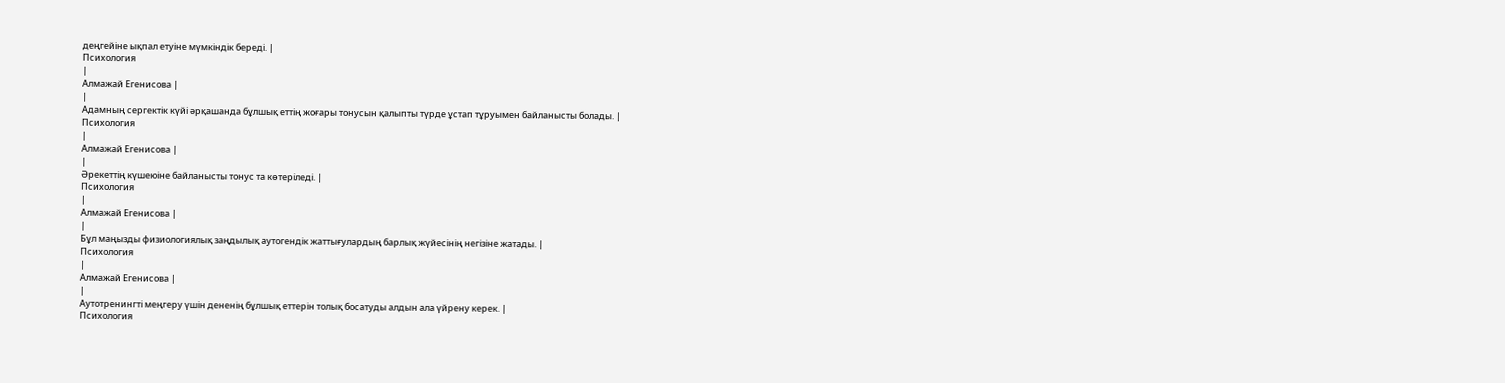деңгейіне ықпал етуіне мүмкіндік береді. |
Психология
|
Алмажай Егенисова |
|
Адамның сергектік күйі әрқашанда бұлшық еттің жоғары тонусын қалыпты түрде ұстап тұруымен байланысты болады. |
Психология
|
Алмажай Егенисова |
|
Әрекеттің күшеюіне байланысты тонус та көтеріледі. |
Психология
|
Алмажай Егенисова |
|
Бұл маңызды физиологиялық заңдылық аутогендік жаттығулардың барлық жүйесінің негізіне жатады. |
Психология
|
Алмажай Егенисова |
|
Аутотренингті меңгеру үшін дененің бұлшық еттерін толық босатуды алдын ала үйрену керек. |
Психология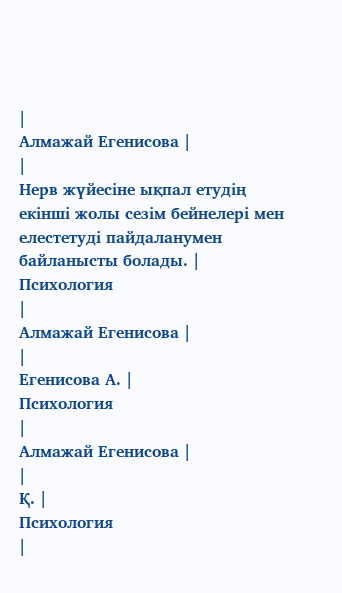|
Алмажай Егенисова |
|
Нерв жүйесіне ықпал етудің екінші жолы сезім бейнелері мен елестетуді пайдаланумен байланысты болады. |
Психология
|
Алмажай Егенисова |
|
Егенисова А. |
Психология
|
Алмажай Егенисова |
|
Қ. |
Психология
|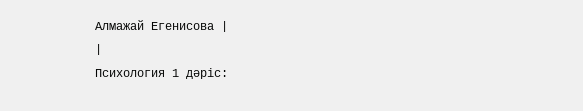Алмажай Егенисова |
|
Психология 1 дәріс: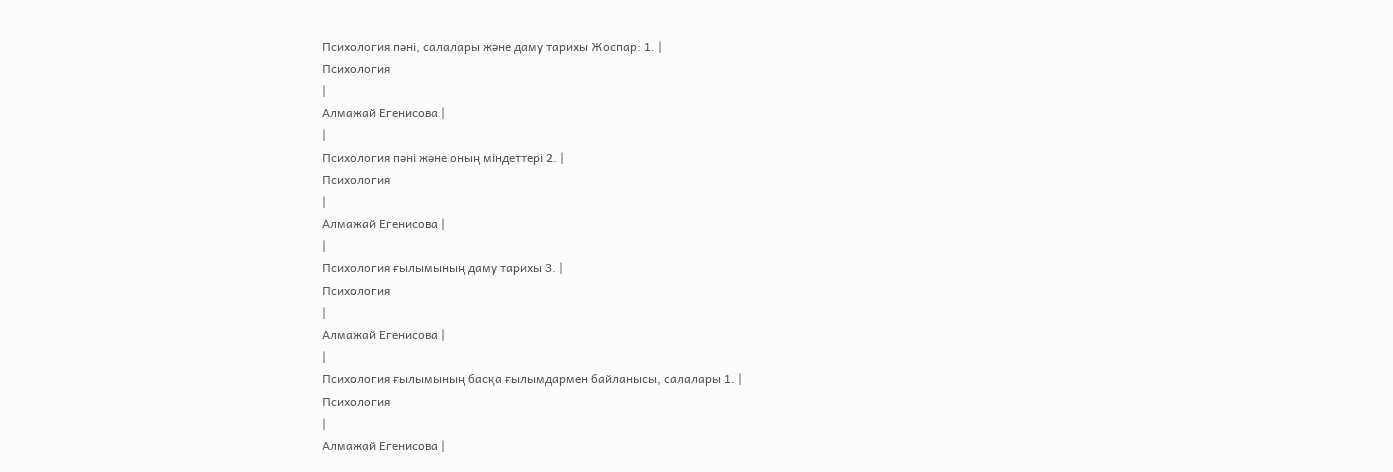Психология пәні, салалары және даму тарихы Жоспар: 1. |
Психология
|
Алмажай Егенисова |
|
Психология пәні және оның міндеттері 2. |
Психология
|
Алмажай Егенисова |
|
Психология ғылымының даму тарихы 3. |
Психология
|
Алмажай Егенисова |
|
Психология ғылымының басқа ғылымдармен байланысы, салалары 1. |
Психология
|
Алмажай Егенисова |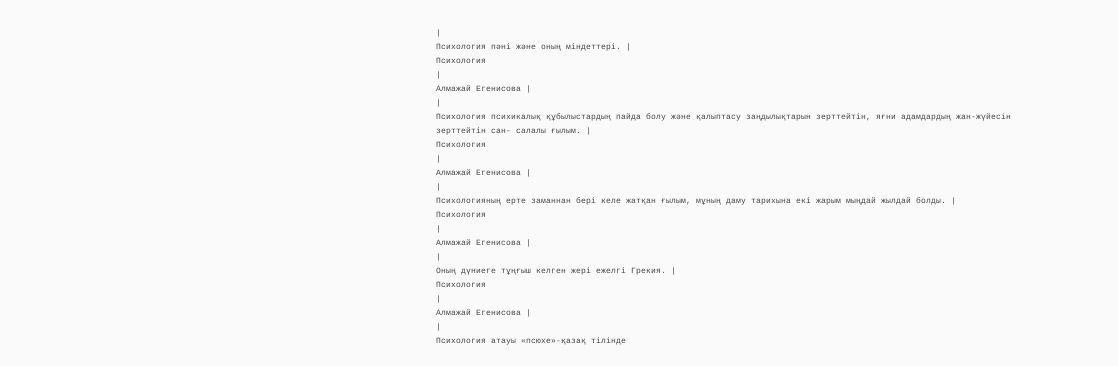|
Психология пәні және оның міндеттері. |
Психология
|
Алмажай Егенисова |
|
Психология психикалық құбылыстардың пайда болу және қалыптасу заңдылықтарын зерттейтін, яғни адамдардың жан-жүйесін зерттейтін сан- салалы ғылым. |
Психология
|
Алмажай Егенисова |
|
Психологияның ерте заманнан бері келе жатқан ғылым, мұның даму тарихына екі жарым мыңдай жылдай болды. |
Психология
|
Алмажай Егенисова |
|
Оның дүниеге тұңғыш келген жері ежелгі Грекия. |
Психология
|
Алмажай Егенисова |
|
Психология атауы «псюхе»-қазақ тілінде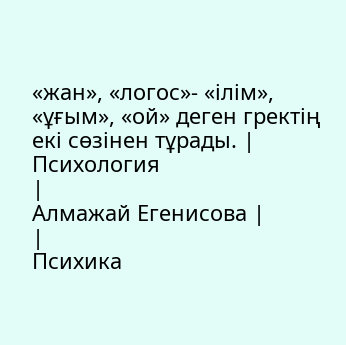«жан», «логос»- «ілім», «ұғым», «ой» деген гректің екі сөзінен тұрады. |
Психология
|
Алмажай Егенисова |
|
Психика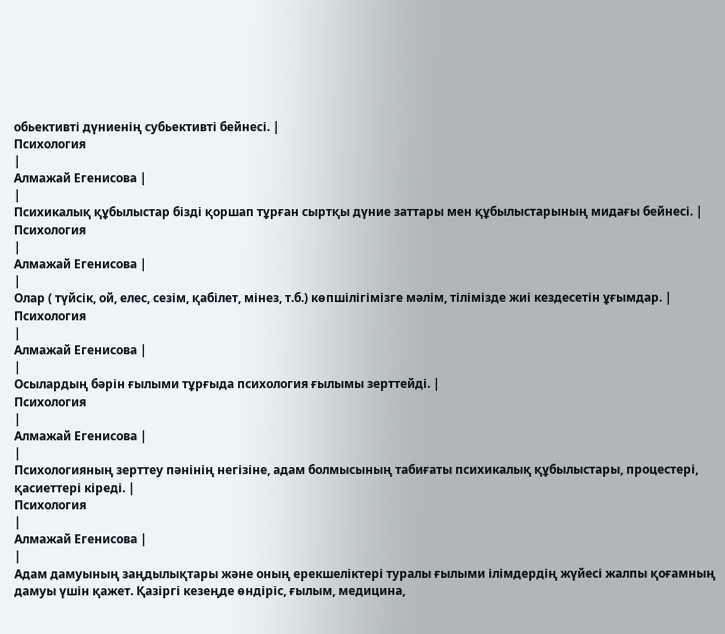обьективті дүниенің субьективті бейнесі. |
Психология
|
Алмажай Егенисова |
|
Психикалық құбылыстар бізді қоршап тұрған сыртқы дүние заттары мен құбылыстарының мидағы бейнесі. |
Психология
|
Алмажай Егенисова |
|
Олар ( түйсік, ой, елес, сезім, қабілет, мінез, т.б.) көпшілігімізге мәлім, тілімізде жиі кездесетін ұғымдар. |
Психология
|
Алмажай Егенисова |
|
Осылардың бәрін ғылыми тұрғыда психология ғылымы зерттейді. |
Психология
|
Алмажай Егенисова |
|
Психологияның зерттеу пәнінің негізіне, адам болмысының табиғаты психикалық құбылыстары, процестері, қасиеттері кіреді. |
Психология
|
Алмажай Егенисова |
|
Адам дамуының заңдылықтары және оның ерекшеліктері туралы ғылыми ілімдердің жүйесі жалпы қоғамның дамуы үшін қажет. Қазіргі кезеңде өндіріс, ғылым, медицина,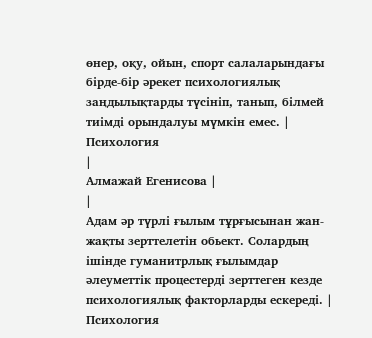өнер, оқу, ойын, спорт салаларындағы бірде-бір әрекет психологиялық заңдылықтарды түсініп, танып, білмей тиімді орындалуы мүмкін емес. |
Психология
|
Алмажай Егенисова |
|
Адам әр түрлі ғылым тұрғысынан жан-жақты зерттелетін обьект. Солардың ішінде гуманитрлық ғылымдар әлеуметтік процестерді зерттеген кезде психологиялық факторларды ескереді. |
Психология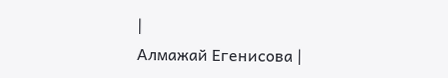|
Алмажай Егенисова |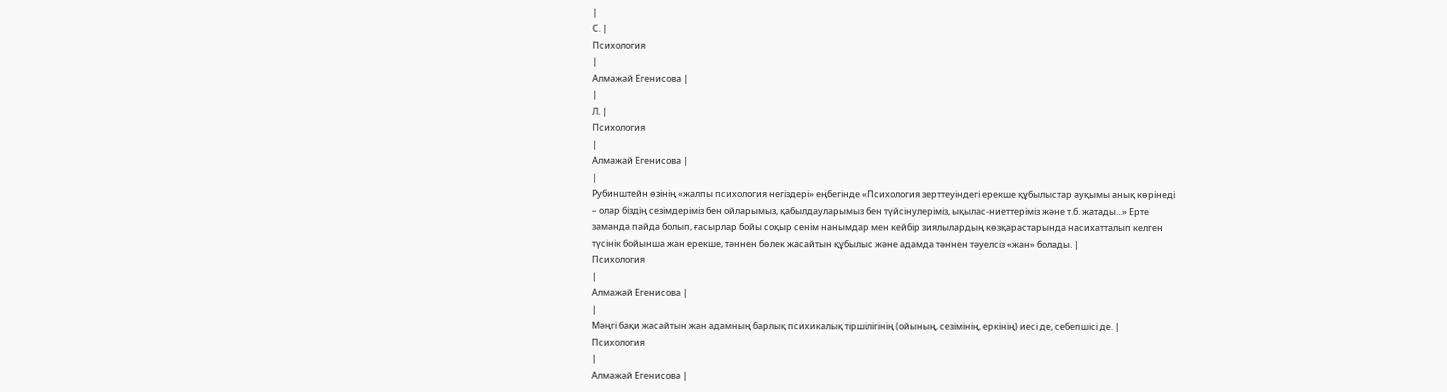|
С. |
Психология
|
Алмажай Егенисова |
|
Л. |
Психология
|
Алмажай Егенисова |
|
Рубинштейн өзінің «жалпы психология негіздері» еңбегінде «Психология зерттеуіндегі ерекше құбылыстар ауқымы анық көрінеді – олар біздің сезімдеріміз бен ойларымыз, қабылдауларымыз бен түйсінулеріміз, ықылас-ниеттеріміз және т.б. жатады...» Ерте заманда пайда болып, ғасырлар бойы соқыр сенім нанымдар мен кейбір зиялылардың көзқарастарында насихатталып келген түсінік бойынша жан ерекше, тәннен бөлек жасайтын құбылыс және адамда тәннен тәуелсіз «жан» болады. |
Психология
|
Алмажай Егенисова |
|
Мәңгі бақи жасайтын жан адамның барлық психикалық тіршілігінің (ойының, сезімінің, еркінің) иесі де, себепшісі де. |
Психология
|
Алмажай Егенисова |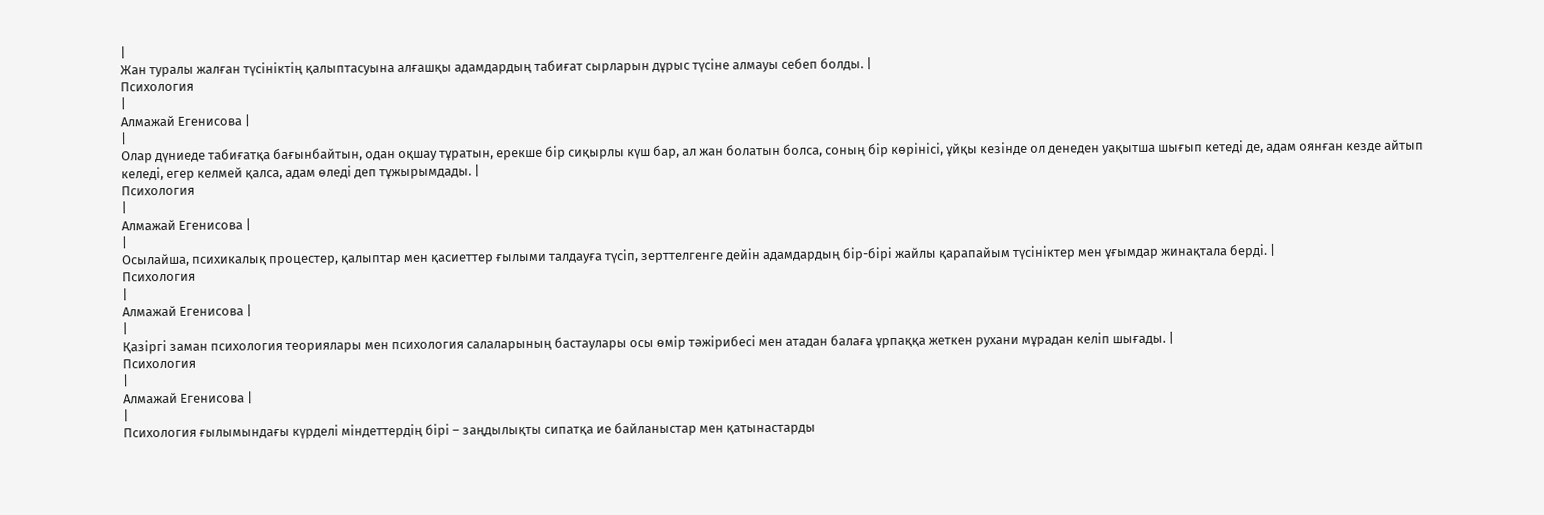|
Жан туралы жалған түсініктің қалыптасуына алғашқы адамдардың табиғат сырларын дұрыс түсіне алмауы себеп болды. |
Психология
|
Алмажай Егенисова |
|
Олар дүниеде табиғатқа бағынбайтын, одан оқшау тұратын, ерекше бір сиқырлы күш бар, ал жан болатын болса, соның бір көрінісі, ұйқы кезінде ол денеден уақытша шығып кетеді де, адам оянған кезде айтып келеді, егер келмей қалса, адам өледі деп тұжырымдады. |
Психология
|
Алмажай Егенисова |
|
Осылайша, психикалық процестер, қалыптар мен қасиеттер ғылыми талдауға түсіп, зерттелгенге дейін адамдардың бір-бірі жайлы қарапайым түсініктер мен ұғымдар жинақтала берді. |
Психология
|
Алмажай Егенисова |
|
Қазіргі заман психология теориялары мен психология салаларының бастаулары осы өмір тәжірибесі мен атадан балаға ұрпаққа жеткен рухани мұрадан келіп шығады. |
Психология
|
Алмажай Егенисова |
|
Психология ғылымындағы күрделі міндеттердің бірі – заңдылықты сипатқа ие байланыстар мен қатынастарды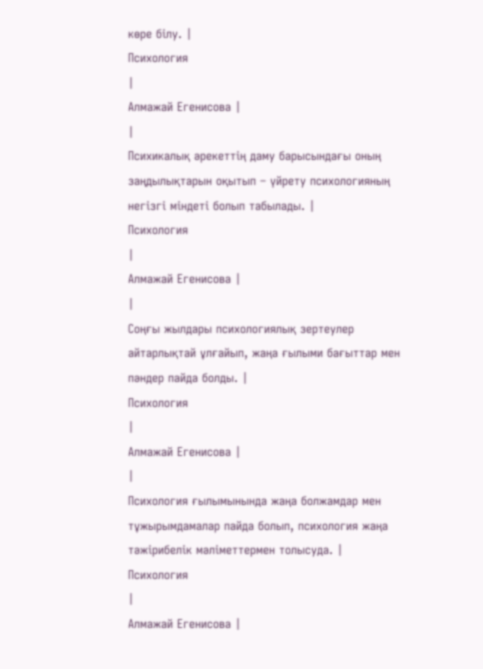көре білу. |
Психология
|
Алмажай Егенисова |
|
Психикалық әрекеттің даму барысындағы оның заңдылықтарын оқытып – үйрету психологияның негізгі міндеті болып табылады. |
Психология
|
Алмажай Егенисова |
|
Соңғы жылдары психологиялық зертеулер айтарлықтай ұлғайып, жаңа ғылыми бағыттар мен пәндер пайда болды. |
Психология
|
Алмажай Егенисова |
|
Психология ғылымынында жаңа болжамдар мен тұжырымдамалар пайда болып, психология жаңа тәжірибелік мәліметтермен толысуда. |
Психология
|
Алмажай Егенисова |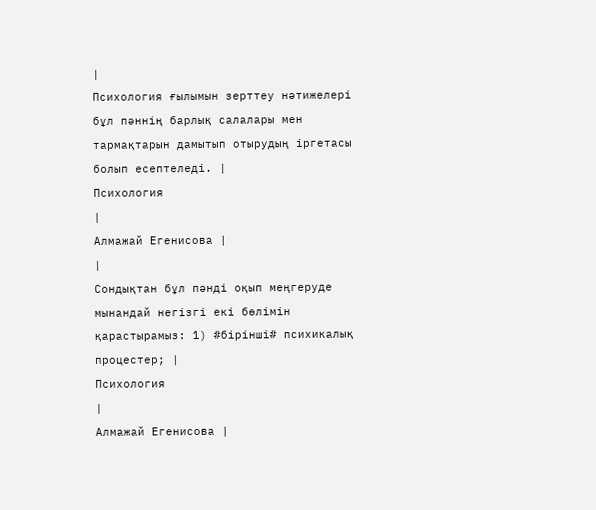|
Психология ғылымын зерттеу нәтижелері бұл пәннің барлық салалары мен тармақтарын дамытып отырудың іргетасы болып есептеледі. |
Психология
|
Алмажай Егенисова |
|
Сондықтан бұл пәнді оқып меңгеруде мынандай негізгі екі бөлімін қарастырамыз: 1) #бірінші# психикалық процестер; |
Психология
|
Алмажай Егенисова |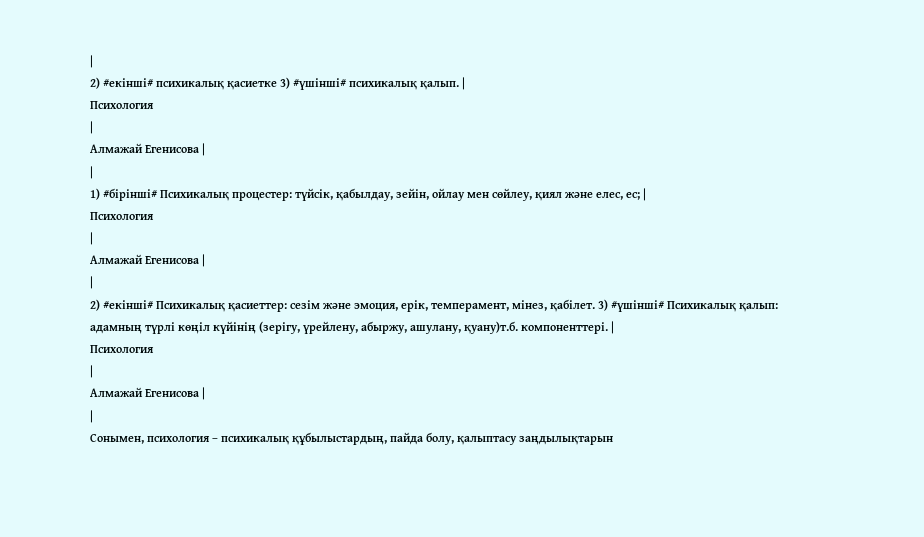|
2) #екінші# психикалық қасиетке 3) #үшінші# психикалық қалып. |
Психология
|
Алмажай Егенисова |
|
1) #бірінші# Психикалық процестер: түйсік, қабылдау, зейін, ойлау мен сөйлеу, қиял және елес, ес; |
Психология
|
Алмажай Егенисова |
|
2) #екінші# Психикалық қасиеттер: сезім және эмоция, ерік, темперамент, мінез, қабілет. 3) #үшінші# Психикалық қалып: адамның түрлі көңіл күйінің (зерігу, үрейлену, абыржу, ашулану, қуану)т.б. компоненттері. |
Психология
|
Алмажай Егенисова |
|
Сонымен, психология – психикалық құбылыстардың, пайда болу, қалыптасу заңдылықтарын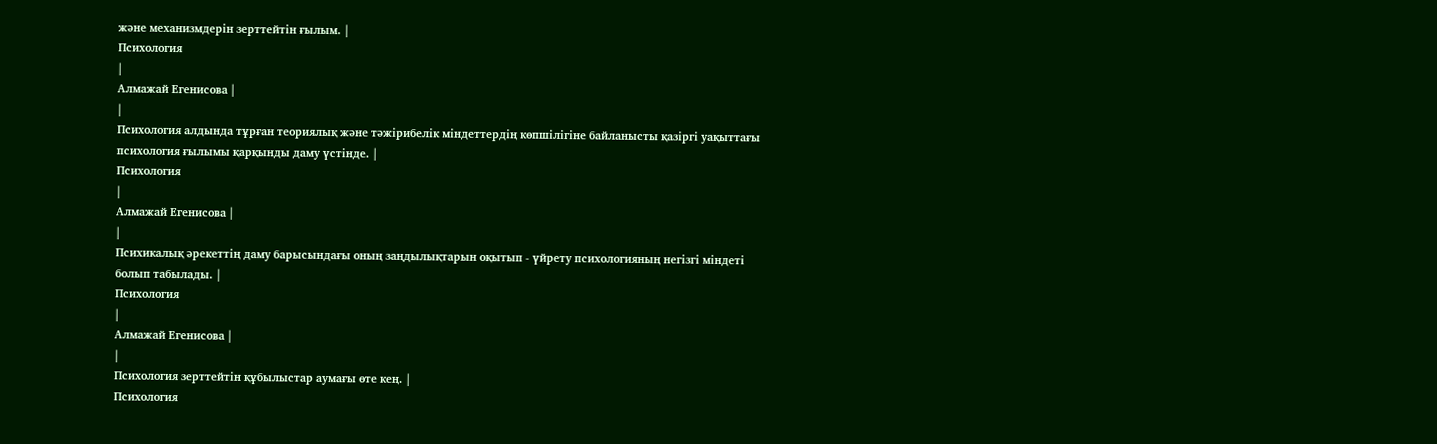және механизмдерін зерттейтін ғылым. |
Психология
|
Алмажай Егенисова |
|
Психология алдында тұрған теориялық және тәжірибелік міндеттердің көпшілігіне байланысты қазіргі уақыттағы психология ғылымы қарқынды даму үстінде. |
Психология
|
Алмажай Егенисова |
|
Психикалық әрекеттің даму барысындағы оның заңдылықтарын оқытып - үйрету психологияның негізгі міндеті болып табылады. |
Психология
|
Алмажай Егенисова |
|
Психология зерттейтін құбылыстар аумағы өте кең. |
Психология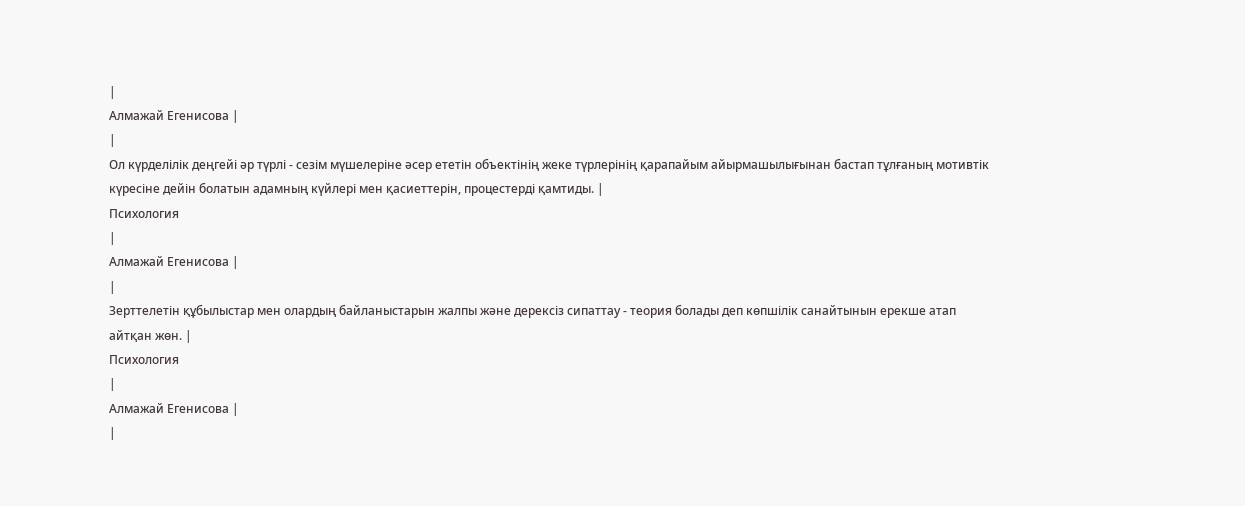|
Алмажай Егенисова |
|
Ол күрделілік деңгейі әр түрлі - сезім мүшелеріне әсер ететін объектінің жеке түрлерінің қарапайым айырмашылығынан бастап тұлғаның мотивтік күресіне дейін болатын адамның күйлері мен қасиеттерін, процестерді қамтиды. |
Психология
|
Алмажай Егенисова |
|
Зерттелетін құбылыстар мен олардың байланыстарын жалпы және дерексіз сипаттау - теория болады деп көпшілік санайтынын ерекше атап айтқан жөн. |
Психология
|
Алмажай Егенисова |
|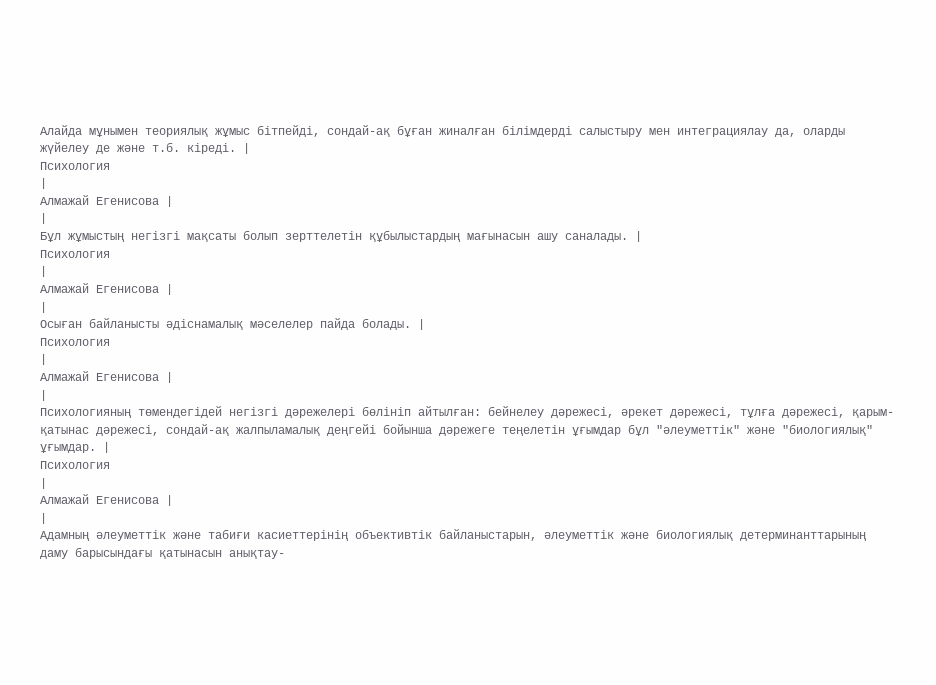Алайда мұнымен теориялық жұмыс бітпейді, сондай-ақ бұған жиналған білімдерді салыстыру мен интеграциялау да, оларды жүйелеу де және т.б. кіреді. |
Психология
|
Алмажай Егенисова |
|
Бұл жұмыстың негізгі мақсаты болып зерттелетін құбылыстардың мағынасын ашу саналады. |
Психология
|
Алмажай Егенисова |
|
Осыған байланысты әдіснамалық мәселелер пайда болады. |
Психология
|
Алмажай Егенисова |
|
Психологияның төмендегідей негізгі дәрежелері бөлініп айтылған: бейнелеу дәрежесі, әрекет дәрежесі, тұлға дәрежесі, қарым-қатынас дәрежесі, сондай-ақ жалпыламалық деңгейі бойынша дәрежеге теңелетін ұғымдар бұл "әлеуметтік" және "биологиялық" ұғымдар. |
Психология
|
Алмажай Егенисова |
|
Адамның әлеуметтік және табиғи касиеттерінің объективтік байланыстарын, әлеуметтік және биологиялық детерминанттарының даму барысындағы қатынасын анықтау-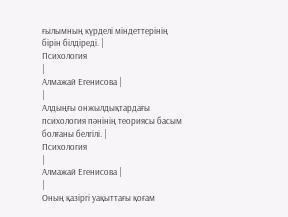ғылымның күрделі міндеттерінің бірін білдіреді. |
Психология
|
Алмажай Егенисова |
|
Алдыңғы онжылдықтардағы психология пәнінің теориясы басым болғаны белгілі. |
Психология
|
Алмажай Егенисова |
|
Оның қазіргі уақыттағы қоғам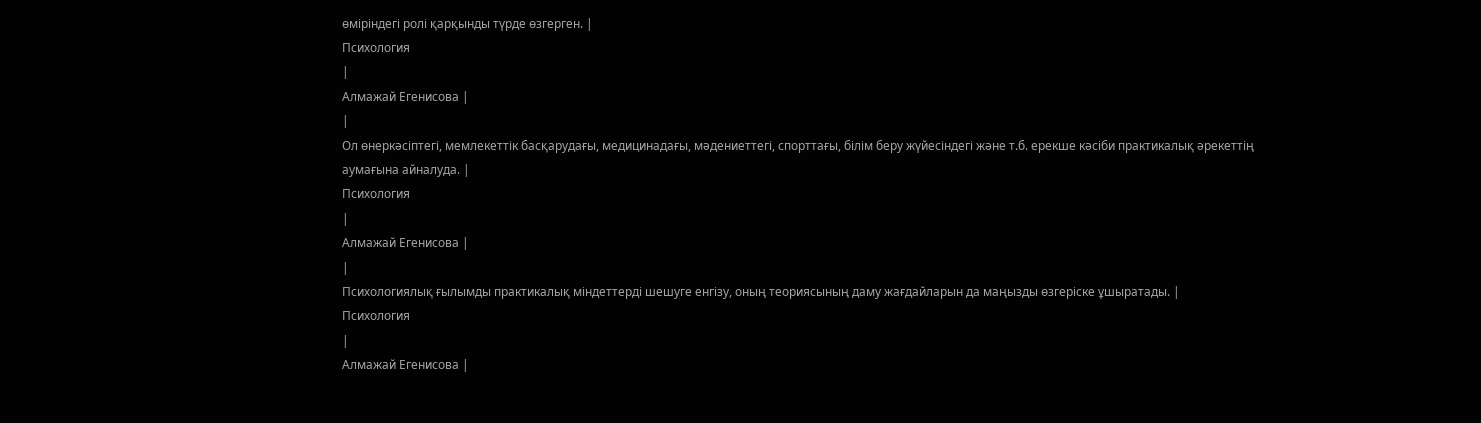өміріндегі ролі қарқынды түрде өзгерген. |
Психология
|
Алмажай Егенисова |
|
Ол өнеркәсіптегі, мемлекеттік басқарудағы, медицинадағы, мәдениеттегі, спорттағы, білім беру жүйесіндегі және т.б. ерекше кәсіби практикалық әрекеттің аумағына айналуда. |
Психология
|
Алмажай Егенисова |
|
Психологиялық ғылымды практикалық міндеттерді шешуге енгізу, оның теориясының даму жағдайларын да маңызды өзгеріске ұшыратады. |
Психология
|
Алмажай Егенисова |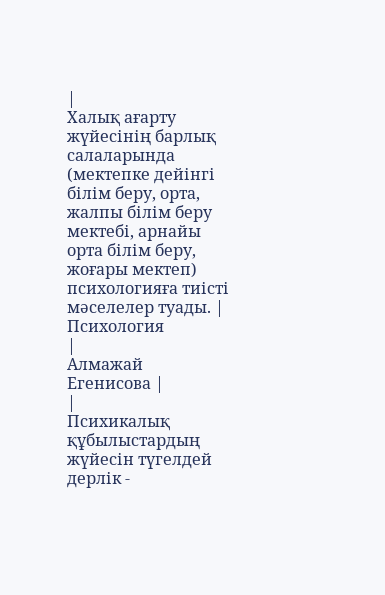|
Халық ағарту жүйесінің барлық салаларында (мектепке дейінгі білім беру, орта, жалпы білім беру мектебі, арнайы орта білім беру, жоғары мектеп) психологияға тиісті мәселелер туады. |
Психология
|
Алмажай Егенисова |
|
Психикалық құбылыстардың жүйесін түгелдей дерлік -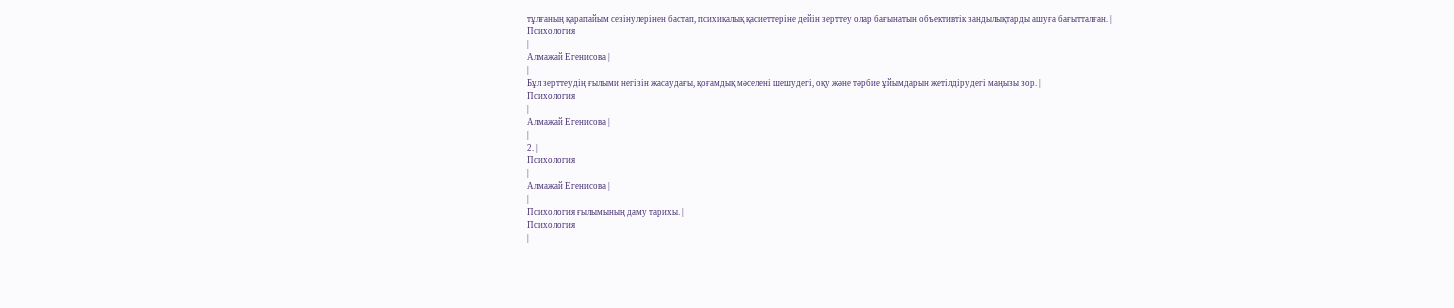тұлғаның қарапайым сезінулерінен бастап, психикалық қасиеттеріне дейін зерттеу олар бағынатын объективтік зандылықтарды ашуға бағытталған. |
Психология
|
Алмажай Егенисова |
|
Бұл зерттеудің ғылыми негізін жасаудағы, қоғамдық мәселені шешудегі, оқу және тәрбие ұйымдарын жетілдірудегі маңызы зор. |
Психология
|
Алмажай Егенисова |
|
2. |
Психология
|
Алмажай Егенисова |
|
Психология ғылымының даму тарихы. |
Психология
|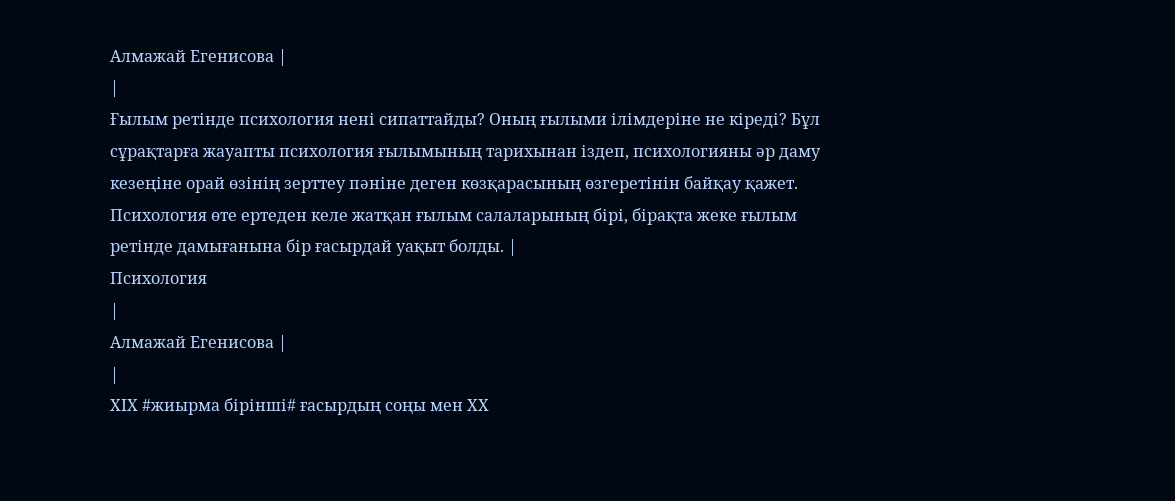Алмажай Егенисова |
|
Ғылым ретінде психология нені сипаттайды? Оның ғылыми ілімдеріне не кіреді? Бұл сұрақтарға жауапты психология ғылымының тарихынан іздеп, психологияны әр даму кезеңіне орай өзінің зерттеу пәніне деген көзқарасының өзгеретінін байқау қажет. Психология өте ертеден келе жатқан ғылым салаларының бірі, бірақта жеке ғылым ретінде дамығанына бір ғасырдай уақыт болды. |
Психология
|
Алмажай Егенисова |
|
ХІХ #жиырма бірінші# ғасырдың соңы мен ХХ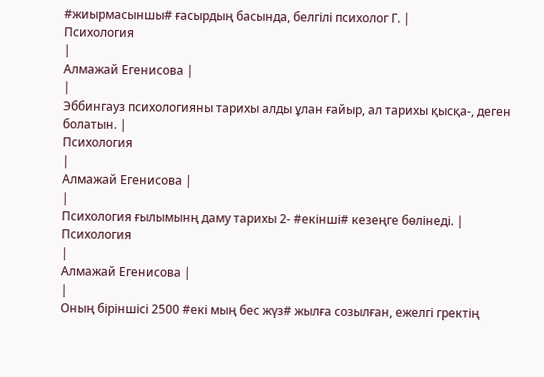#жиырмасыншы# ғасырдың басында, белгілі психолог Г. |
Психология
|
Алмажай Егенисова |
|
Эббингауз психологияны тарихы алды ұлан ғайыр, ал тарихы қысқа-, деген болатын. |
Психология
|
Алмажай Егенисова |
|
Психология ғылымынң даму тарихы 2- #екінші# кезеңге бөлінеді. |
Психология
|
Алмажай Егенисова |
|
Оның біріншісі 2500 #екі мың бес жүз# жылға созылған, ежелгі гректің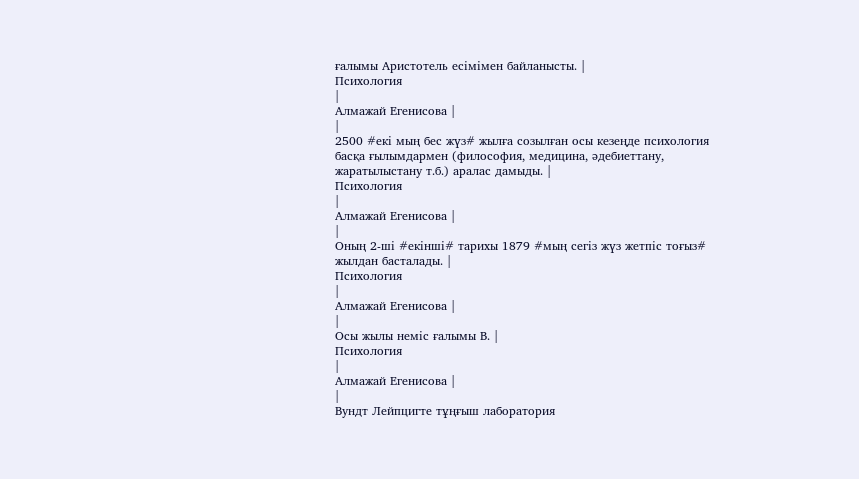ғалымы Аристотель есімімен байланысты. |
Психология
|
Алмажай Егенисова |
|
2500 #екі мың бес жүз# жылға созылған осы кезеңде психология басқа ғылымдармен (философия, медицина, әдебиеттану, жаратылыстану т.б.) аралас дамыды. |
Психология
|
Алмажай Егенисова |
|
Оның 2-ші #екінші# тарихы 1879 #мың сегіз жүз жетпіс тоғыз# жылдан басталады. |
Психология
|
Алмажай Егенисова |
|
Осы жылы неміс ғалымы В. |
Психология
|
Алмажай Егенисова |
|
Вундт Лейпцигте тұңғыш лаборатория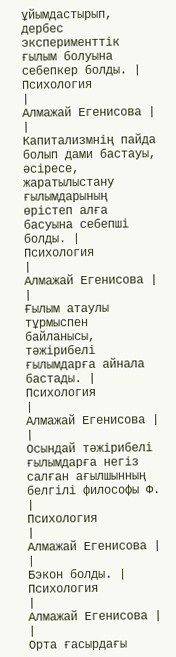ұйымдастырып, дербес эксперименттік ғылым болуына себепкер болды. |
Психология
|
Алмажай Егенисова |
|
Капитализмнің пайда болып дами бастауы, әсіресе, жаратылыстану ғылымдарының өрістеп алға басуына себепші болды. |
Психология
|
Алмажай Егенисова |
|
Ғылым атаулы тұрмыспен байланысы, тәжірибелі ғылымдарға айнала бастады. |
Психология
|
Алмажай Егенисова |
|
Осындай тәжірибелі ғылымдарға негіз салған ағылшынның белгілі философы Ф. |
Психология
|
Алмажай Егенисова |
|
Бэкон болды. |
Психология
|
Алмажай Егенисова |
|
Орта ғасырдағы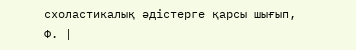схоластикалық әдістерге қарсы шығып, Ф. |